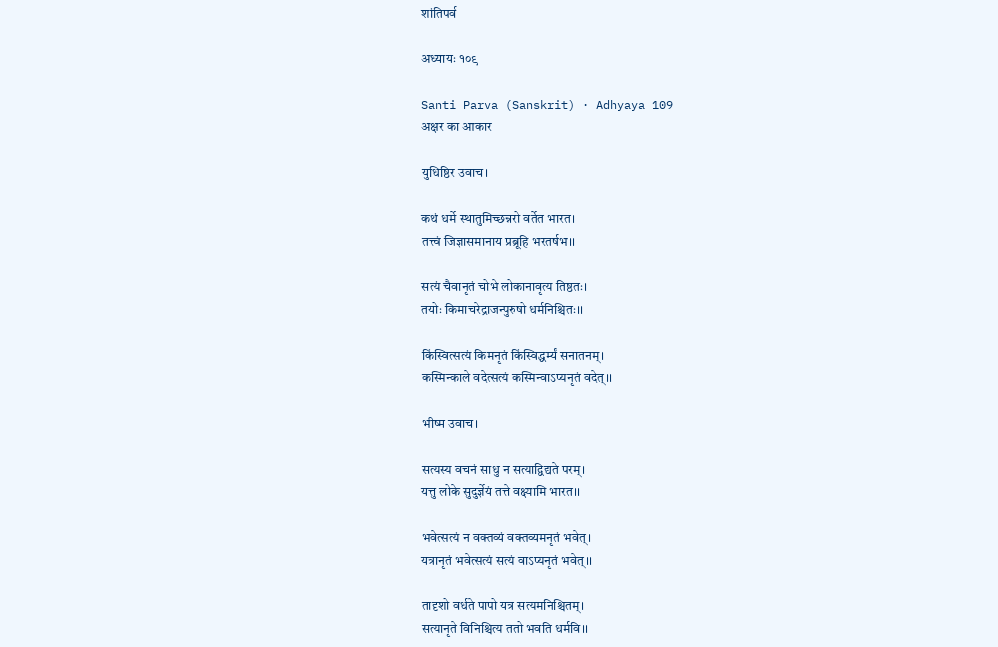शांतिपर्व

अध्यायः १०९

Santi Parva (Sanskrit) · Adhyaya 109
अक्षर का आकार

युधिष्ठिर उवाच।

कथं धर्मे स्थातुमिच्छन्नरो वर्तेत भारत।
तत्त्वं जिज्ञासमानाय प्रब्रूहि भरतर्षभ।।

सत्यं चैवानृतं चोभे लोकानावृत्य तिष्ठतः।
तयोः किमाचरेद्राजन्पुरुषो धर्मनिश्चितः।।

किंस्वित्सत्यं किमनृतं किंस्विद्धर्म्यं सनातनम्।
कस्मिन्काले वदेत्सत्यं कस्मिन्वाऽप्यनृतं वदेत्।।

भीष्म उवाच।

सत्यस्य वचनं साधु न सत्याद्विद्यते परम्।
यत्तु लोके सुदुर्ज्ञेयं तत्ते वक्ष्यामि भारत।।

भवेत्सत्यं न वक्तव्यं वक्तव्यमनृतं भवेत्।
यत्रानृतं भवेत्सत्यं सत्यं वाऽप्यनृतं भवेत्।।

तादृशो वर्धते पापो यत्र सत्यमनिश्चितम्।
सत्यानृते विनिश्चित्य ततो भवति धर्मवि।।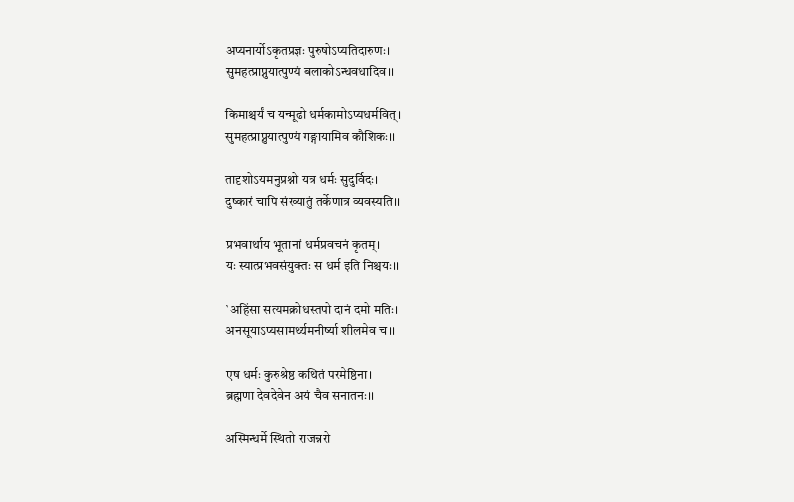अप्यनार्योऽकृतप्रज्ञः पुरुषोऽप्यतिदारुणः।
सुमहत्प्राप्नुयात्पुण्यं बलाकोऽन्धवधादिव।।

किमाश्चर्यं च यन्मूढो धर्मकामोऽप्यधर्मवित्।
सुमहत्प्राप्नुयात्पुण्यं गङ्गायामिव कौशिकः।।

तादृशोऽयमनुप्रश्नो यत्र धर्मः सुदुर्विदः।
दुष्कारं चापि संख्यातुं तर्केणात्र व्यवस्यति।।

प्रभवार्थाय भूतानां धर्मप्रवचनं कृतम्।
यः स्यात्प्रभवसंयुक्तः स धर्म इति निश्चयः।।

`अहिंसा सत्यमक्रोधस्तपो दानं दमो मतिः।
अनसूयाऽप्यसामर्थ्यमनीर्ष्या शीलमेव च।।

एष धर्मः कुरुश्रेष्ठ कथितं परमेष्ठिना।
ब्रह्मणा देवदेवेन अयं चैव सनातनः।।

अस्मिन्धर्मे स्थितो राजन्नरो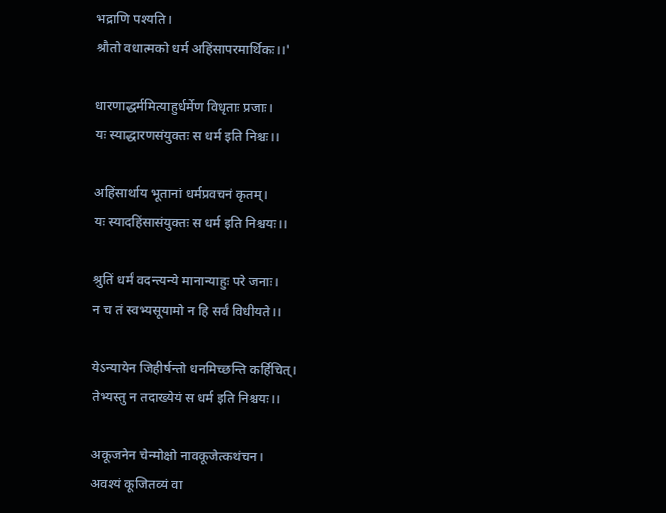भद्राणि पश्यति।
श्रौतो वधात्मको धर्म अहिंसापरमार्थिकः।।'

धारणाद्धर्ममित्याहुर्धर्मेण विधृताः प्रजाः।
यः स्याद्धारणसंयुक्तः स धर्म इति निश्चः।।

अहिंसार्थाय भूतानां धर्मप्रवचनं कृतम्।
यः स्यादहिंसासंयुक्तः स धर्म इति निश्चयः।।

श्रुतिं धर्मं वदन्त्यन्ये मानान्याहुः परे जनाः।
न च तं स्वभ्यसूयामो न हि सर्वं विधीयते।।

येऽन्यायेन जिहीर्षन्तो धनमिच्छन्ति कर्हिचित्।
तेभ्यस्तु न तदाख्येयं स धर्म इति निश्चयः।।

अकूजनेन चेन्मोक्षो नावकूजेत्कथंचन।
अवश्यं कूजितव्यं वा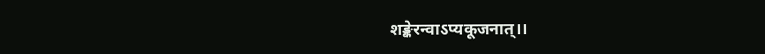शङ्केरन्वाऽप्यकूजनात्।।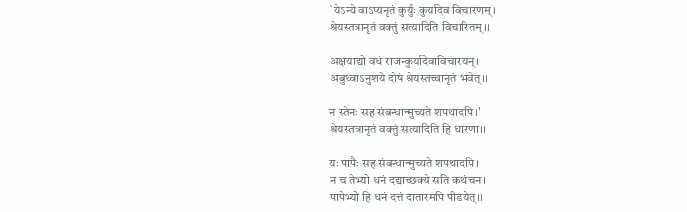`येऽन्ये वाऽप्यनृतं कुर्युः कुर्यादेव विचारणम्।
श्रेयस्तत्रानृतं वक्तुं सत्यादिति विचारितम्।।

अक्षयाद्यो वधं राजन्कुर्यादेवाविचारयन्।
अबुध्वाऽनुशये दोषं श्रेयस्तच्चानृतं भवेत्।।

न स्तेनः सह संबन्धान्मुच्यते शपथादपि।'
श्रेयस्तत्रानृतं वक्तुं सत्यादिति हि धारणा।।

यः पापैः सह संबन्धान्मुच्यते शपथादपि।
न च तेभ्यो धनं दद्याच्छक्ये सति कथंचन।
पापेभ्यो हि धनं दत्तं दातारमपि पीडयेत्।।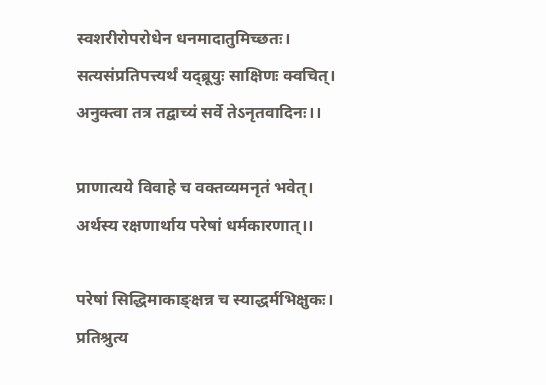स्वशरीरोपरोधेन धनमादातुमिच्छतः।
सत्यसंप्रतिपत्त्यर्थं यद्ब्रूयुः साक्षिणः क्वचित्।
अनुक्त्वा तत्र तद्वाच्यं सर्वे तेऽनृतवादिनः।।

प्राणात्यये विवाहे च वक्तव्यमनृतं भवेत्।
अर्थस्य रक्षणार्थाय परेषां धर्मकारणात्।।

परेषां सिद्धिमाकाङ्क्षन्न च स्याद्धर्मभिक्षुकः।
प्रतिश्रुत्य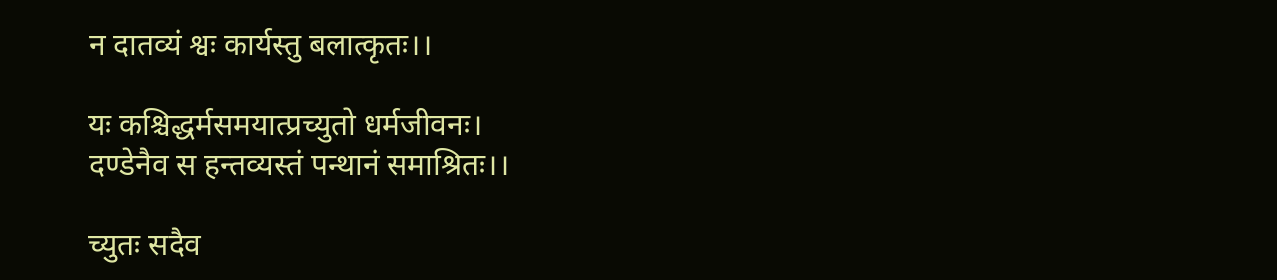न दातव्यं श्वः कार्यस्तु बलात्कृतः।।

यः कश्चिद्धर्मसमयात्प्रच्युतो धर्मजीवनः।
दण्डेनैव स हन्तव्यस्तं पन्थानं समाश्रितः।।

च्युतः सदैव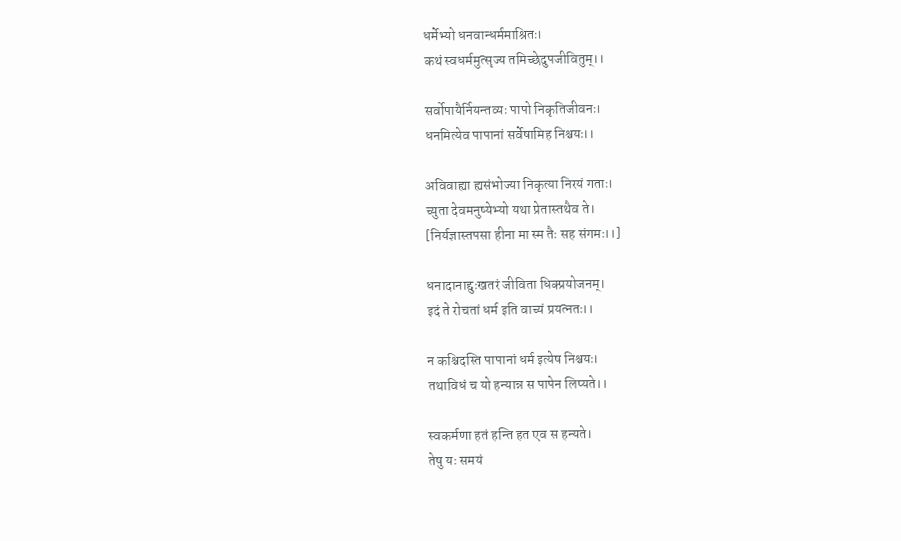धर्मेभ्यो धनवान्धर्ममाश्रितः।
कथं स्वधर्ममुत्सृज्य तमिच्छेदुपजीवितुम्।।

सर्वोपायैर्नियन्तव्यः पापो निकृतिजीवनः।
धनमित्येव पापानां सर्वेषामिह निश्चयः।।

अविवाह्या ह्यसंभोज्या निकृत्या निरयं गताः।
च्युता देवमनुष्येभ्यो यथा प्रेतास्तथैव ते।
[निर्यज्ञास्तपसा हीना मा स्म तैः सह संगमः।।]

धनादानाद्दुःखतरं जीविता धिक्प्रयोजनम्।
इदं ते रोचतां धर्म इति वाच्यं प्रयत्नतः।।

न कश्चिदस्ति पापानां धर्म इत्येष निश्चयः।
तथाविधं च यो हन्यान्न स पापेन लिप्यते।।

स्वकर्मणा हतं हन्ति हत एव स हन्यते।
तेषु यः समयं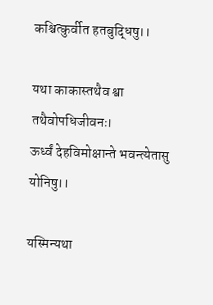कश्चित्कुर्वीत हतबुद्धिषु।।

यथा काकास्तथैव श्वा तथैवोपधिजीवनः।
ऊर्ध्वं देहविमोक्षान्ते भवन्त्येतासु योनिषु।।

यस्मिन्यथा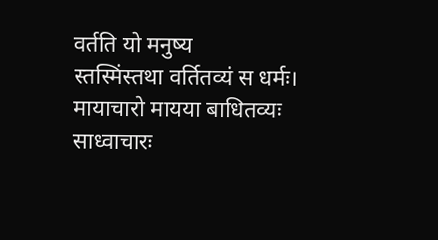वर्तति यो मनुष्य
स्तस्मिंस्तथा वर्तितव्यं स धर्मः।
मायाचारो मायया बाधितव्यः
साध्वाचारः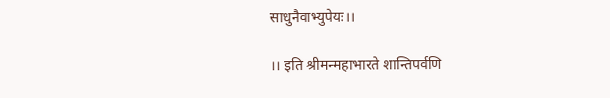साधुनैवाभ्युपेयः।।

।। इति श्रीमन्महाभारते शान्तिपर्वणि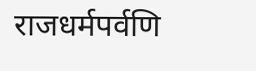राजधर्मपर्वणि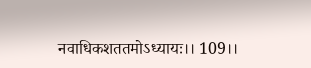नवाधिकशततमोऽध्यायः।। 109।।